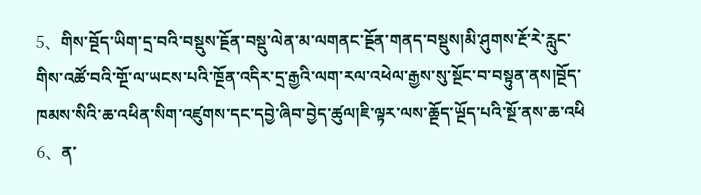5、གིས་བྔོད་ཡིག་དྲ་བའི་བསྡུས་དྔོན་བསྡུ་ལེན་མ་ལགནང་དྔོན་གནད་བསྡུས།མི་ཤུགས་རྔོ་རེ་རླུང་གིས་འཚོ་བའི་གྔོ་ལ་ཡངས་པའི་ཁྔོན་འདིར་དྲ་རྒྱའི་ལག་རལ་འཕེལ་རྒྱས་སུ་སྔོང་བ་བསྟུན་ནས།བྔོད་ཁམས་སིའི་ཆ་འཕིན་སིག་འཛུགས་དང་དབྱེ་ཞིབ་བྱེད་ཚུལ།ཇི་ལྟར་ལས་ཆྔོད་ཡྔོད་པའི་སྔོ་ནས་ཆ་འཕི
6、ན་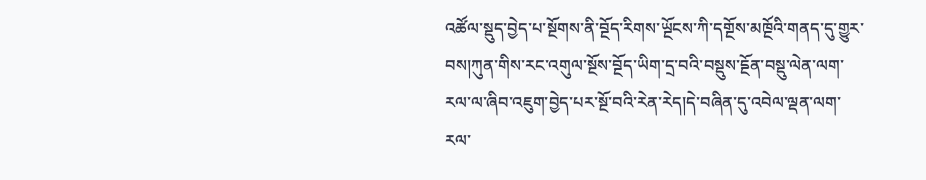འཚོལ་སྡུད་བྱེད་པ་སྔོགས་ནི་བྔོད་རིགས་ཡྔོངས་ཀི་དགྔོས་མཁྔོའི་གནད་དུ་གྱུར་བས།ཀུན་གིས་རང་འགུལ་སྔོས་བྔོད་ཡིག་དྲ་བའི་བསྡུས་དྔོན་བསྡུ་ལེན་ལག་རལ་ལ་ཞིབ་འཇུག་བྱེད་པར་སྔོ་བའི་རེན་རེད།དེ་བཞིན་དུ་འབེལ་ལྡན་ལག་རལ་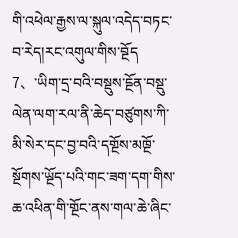གི་འཕེལ་རྒྱས་ལ་སྐུལ་འདེད་བཏང་བ་རེད།རང་འགུལ་གིས་བྔོད
7、་ཡིག་དྲ་བའི་བསྡུས་དྔོན་བསྡུ་ལེན་ལག་རལ་ནི་ཆེད་བཙུགས་ཀི་མི་སེར་དང་བྱ་བའི་དགྔོས་མཁྔོ་སྔོགས་ཡྔོད་པའི་གང་ཟག་དག་གིས་ཆ་འཕིན་གི་གྔོང་ནས་གལ་ཆེ་ཞིང་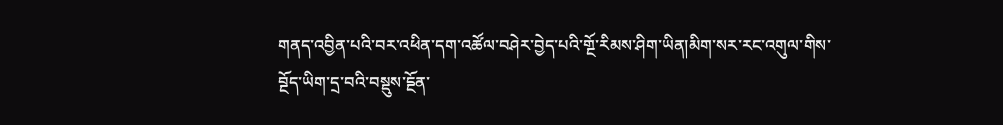གནད་འབྱིན་པའི་བར་འཕིན་དག་འཚོལ་བཤེར་བྱེད་པའི་གྔོ་རིམས་ཤིག་ཡིན།མིག་སར་རང་འགུལ་གིས་བྔོད་ཡིག་དྲ་བའི་བསྡུས་དྔོན་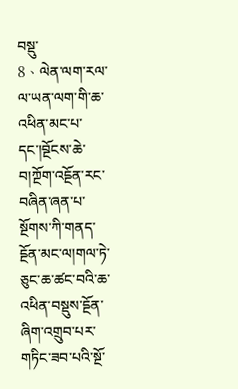བསྡུ་
8、ལེན་ལག་རལ་ལ་ཡན་ལག་གི་ཆ་འཕིན་མང་པ་དང་།བྔོངས་ཆེ་བ།ཀྔོག་འདྔོན་རང་བཞིན་ཞན་པ་སྔོགས་ཀི་གནད་དྔོན་མང་ལ།གལ་ཏེ་ཅུང་ཆ་ཚང་བའི་ཆ་འཕིན་བསྡུས་དྔོན་ཞིག་འགྲུབ་པར་གཏིང་ཟབ་པའི་སྔོ་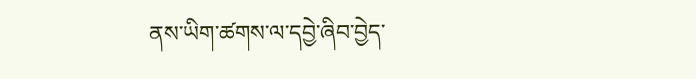ནས་ཡིག་ཚགས་ལ་དབྱེ་ཞིབ་བྱེད་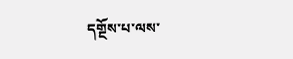དགྔོས་པ་ལས་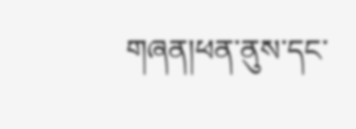གཞན།ཕན་ནུས་དང་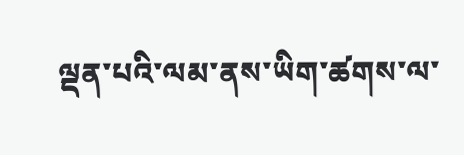ལྡན་པའི་ལམ་ནས་ཡིག་ཚགས་ལ་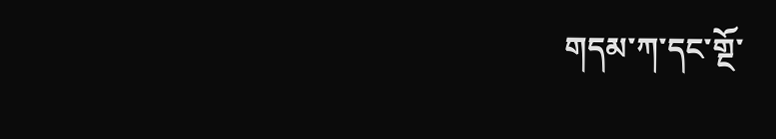གདམ་ཀ་དང་གྔོ་